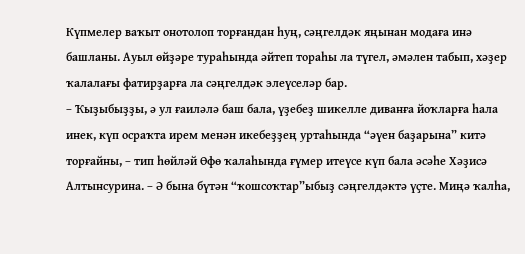Күпмелер ваҡыт онотолоп торғандан һуң, сәңгелдәк яңынан модаға инә башланы. Ауыл өйҙәре тураһында әйтеп тораһы ла түгел, әмәлен табып, хәҙер ҡалалағы фатирҙарға ла сәңгелдәк элеүселәр бар.
– Ҡыҙыбыҙҙы, ә ул ғаиләлә баш бала, үҙебеҙ шикелле диванға йоҡларға һала инек, күп осраҡта ирем менән икебеҙҙең уртаһында “әүен баҙарына” китә торғайны, – тип һөйләй Өфө ҡалаһында ғүмер итеүсе күп бала әсәһе Хәҙисә Алтынсурина. – Ә бына бүтән “ҡошсоҡтар”ыбыҙ сәңгелдәктә үҫте. Миңә ҡалһа,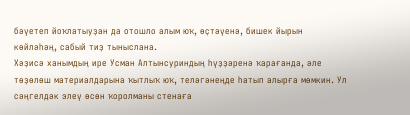бәүетеп йоҡлатыуҙан да отошло алым юҡ, өҫтәүенә, бишек йырын көйләһәң, сабый тиҙ тыныслана.
Хәҙисә ханымдың ире Усман Алтынсуриндың һүҙҙәренә ҡарағанда, әле төҙөлөш материалдарына ҡытлыҡ юҡ, теләгәнеңде һатып алырға мөмкин. Ул сәңгелдәк элеү өсөн ҡоролманы стенаға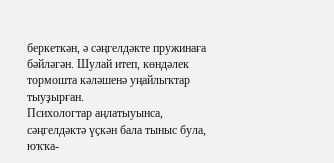беркеткән, ә сәңгелдәкте пружинаға бәйләгән. Шулай итеп, көндәлек тормошта кәләшенә уңайлыҡтар тыуҙырған.
Психологтар аңлатыуынса, сәңгелдәктә үҫкән бала тыныс була, юҡҡа-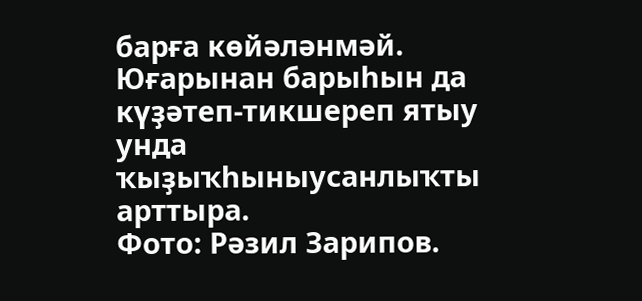барға көйәләнмәй. Юғарынан барыһын да күҙәтеп-тикшереп ятыу унда ҡыҙыҡһыныусанлыҡты арттыра.
Фото: Рәзил Зарипов.